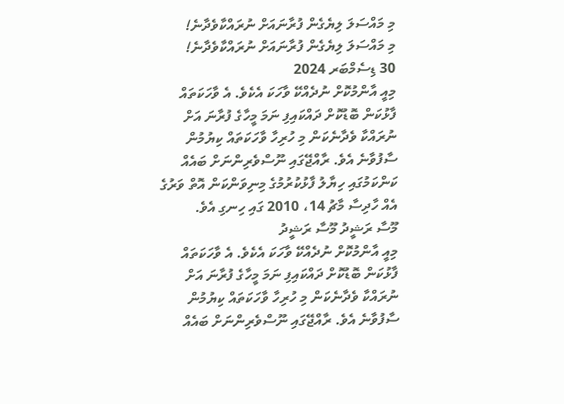މި މައްސަލަ ލިޔެގެން ފުރާނައަށް ނުރައްކާވެދާނެ!
މި މައްސަލަ ލިޔެގެން ފުރާނައަށް ނުރައްކާވެދާނެ!
30 ޑިސެމްބަރ 2024
މިއީ އާންމުކޮށް ނުދެއްކޭ ވާހަކަ އެކެވެ. އެ ވާހަކަތައް ފާޅުކަން ބޮޑުކޮށް ދައްކައިފި ނަމަ މީހާގެ ފުރާނަ އަށް ނުރައްކާ ވެދާނެކަން މި ހުރިހާ ވާހަކަތައް ކިޔުމުން ސާފުވާނެ އެވެ. ރާއްޖޭގައި ނޫސްވެރިންނަށް ބައެއް ކަންކަމުގައި ހިޔާލު ފާޅުކުރުމުގެ މިނިވަންކަން އޮތް ވަރުގެ އެއް ހާދިސާ މާޗު 14، 2010 ގައި ހިނގި އެވެ.
މޫސާ ރަޝީދު މޫސާ ރަޝީދު
މިއީ އާންމުކޮށް ނުދެއްކޭ ވާހަކަ އެކެވެ. އެ ވާހަކަތައް ފާޅުކަން ބޮޑުކޮށް ދައްކައިފި ނަމަ މީހާގެ ފުރާނަ އަށް ނުރައްކާ ވެދާނެކަން މި ހުރިހާ ވާހަކަތައް ކިޔުމުން ސާފުވާނެ އެވެ. ރާއްޖޭގައި ނޫސްވެރިންނަށް ބައެއް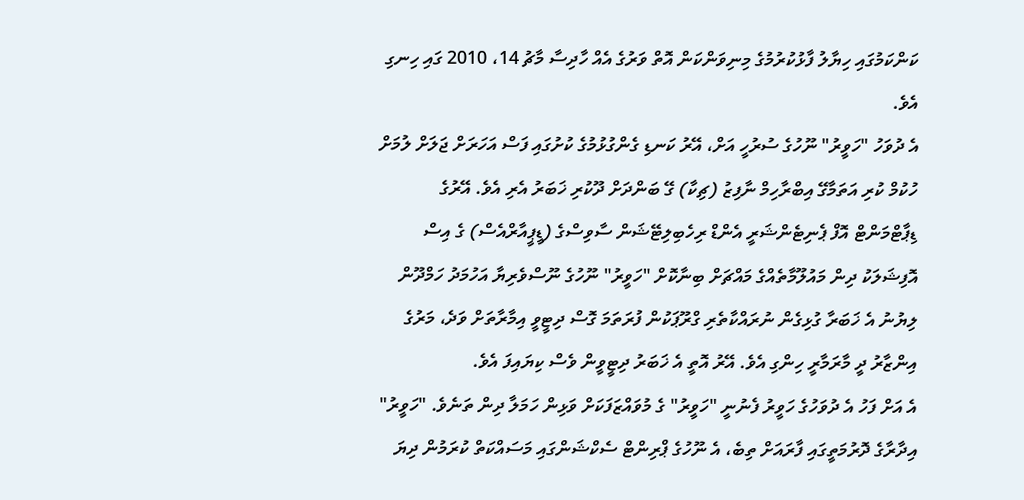ކަންކަމުގައި ހިޔާލު ފާޅުކުރުމުގެ މިނިވަންކަން އޮތް ވަރުގެ އެއް ހާދިސާ މާޗު 14، 2010 ގައި ހިނގި އެވެ.
އެ ދުވަހު "ހަވީރު" ނޫހުގެ ސުރުހީ އަށް، އޭރު ކަނޑި ގެންގުޅުމުގެ ކުށުގައި ފަސް އަހަރަށް ޖަލަށް ލުމަށް ހުކުމް ކުރި އަތަމާގޭ އިބްރާހިމް ނާފިޒު (ޗިކާ) ގޭ ބަންދަށް ދޫކުރި ޚަބަރު އެރި އެވެ. އޭރުގެ ޑިޕާޓްމަންޓް އޮފް ޕެނިޓެންޝަރީ އެންޑް ރިހެބިލިޓޭޝަން ސާވިސްގެ (ޑީޕީއާރްއެސް) ގެ އިސް އޮފިޝަލަކު ދިން މައުލޫމާތެއްގެ މައްޗަށް ބިނާކޮށް "ހަވީރު" ނޫހުގެ ނޫސްވެރިޔާ އަހުމަދު ހަމްދޫން ލިޔުނު އެ ޚަބަރާ ގުޅިގެން ނުރައްކާތެރި ގްރޫޕަކުން ފުރަތަމަ ގޮސް ދިޓީވީ އިމާރާތަށް ވަދެ، މަރުގެ އިންޒާރު ދީ މާރަމާރީ ހިންގި އެވެ. އޭރު އޮތީ އެ ޚަބަރު ދިޓީވީން ވެސް ކިޔައިފަ އެވެ.
އެ އަށް ފަހު އެ ދުވަހުގެ ހަވީރު ފެނުނީ "ހަވީރު" ގެ މުވައްޒަފަކަށް ވަޅިން ހަމަލާ ދިން ތަނެވެ. "ހަވީރު" އިދާރާގެ ދޮރުމަތީގައި ފާރައަށް ތިބެ، އެ ނޫހުގެ ޕްރިންޓް ސެކްޝަންގައި މަސައްކަތް ކުރަމުން ދިޔަ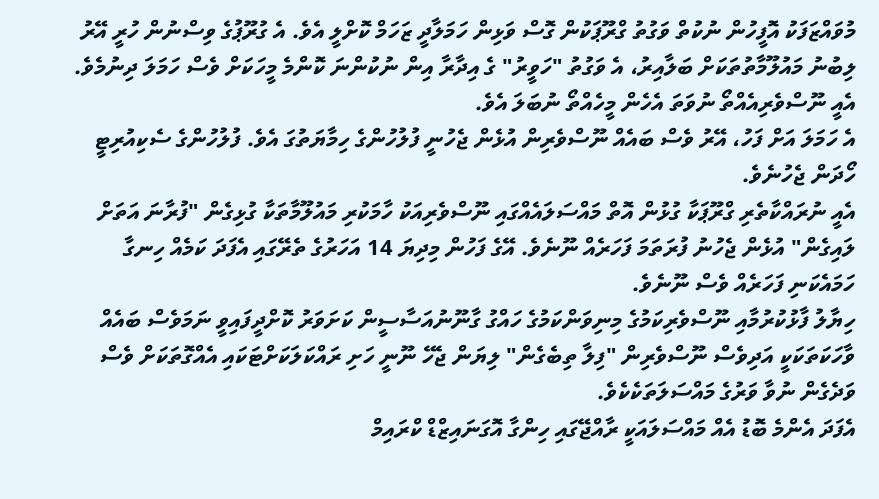މުވައްޒަފަކު އޮފީހުން ނުކުތް ވަގުތު ގްރޫޕަކުން ގޮސް ވަޅިން ހަމަލާދީ ޒަހަމް ކޮށްލީ އެވެ. އެ ގުރޫޕުގެ ވިސްނުން ހުރީ އޭރު ލިބުނު މައުލޫމާތުތަކަށް ބަލާއިރު، އެ ވަގުތު "ހަވީރު" ގެ އިދާރާ އިން ނުކުންނަ ކޮންމެ މީހަކަށް ވެސް ހަމަލަ ދިނުމެވެ. އެއީ ނޫސްވެރިއެއްތޯ ނުވަތަ އެހެން މީހެއްތޯ ނުބަލަ އެވެ.
އެ ހަމަލަ އަށް ފަހު، އޭރު ވެސް ބައެއް ނޫސްވެރިން އުޅެން ޖެހުނީ ފުލުހުންގެ ހިމާޔަތުގަ އެވެ. ފުލުހުންގެ ސެކިއުރިޓީ ހޯދަން ޖެހުނެވެ.
އެއީ ނުރައްކާތެރި ގްރޫޕަކާ ގުޅުން އޮތް މައްސަލައެއްގައި ނޫސްވެރިއަކު ހާމަކުރި މައުލޫމާތަކާ ގުޅިގެން "ފުރާނަ އަތަށް ލައިގެން" އުޅެން ޖެހުނު ފުރަތަމަ ފަހަރެއް ނޫނެވެ. އޭގެ ފަހުން މިދިޔަ 14 އަހަރުގެ ތެރޭގައި އެފަދަ ކަމެއް ހިނގާ ހަމައެކަނި ފަހަރެއް ވެސް ނޫނެވެ.
ހިޔާލު ފާޅުކުރުމާއި ނޫސްވެރިކަމުގެ މިނިވަންކަމުގެ ހައްގު ގާނޫނުއަސާސީން ކަށަވަރު ކޮށްދީފައިވީ ނަމަވެސް ބައެއް ވާހަކަތަކަކީ އަދިވެސް ނޫސްވެރިން "ފިލާ ތިބެގެން" ލިޔަން ޖެހޭ ނޫނީ ހަށި ރައްކަލަކަށްޓަކައި އެއްގޮތަކަށް ވެސް ވަދެގެން ނުވާ ވަރުގެ މައްސަލަތަކެކެވެ.
އެފަދަ އެންމެ ބޮޑު އެއް މައްސަލައަކީ ރާއްޖޭގައި ހިންގާ އޮގަނައިޒްޑް ކްރައިމް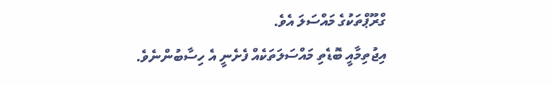ގްރޫޕްތަކުގެ މައްސަލަ އެވެ.
އިޖުތިމާއީ ބޮޑެތި މައްސަލަތަކެއް ފެށެނީ އެ ހިސާބުންނެވެ.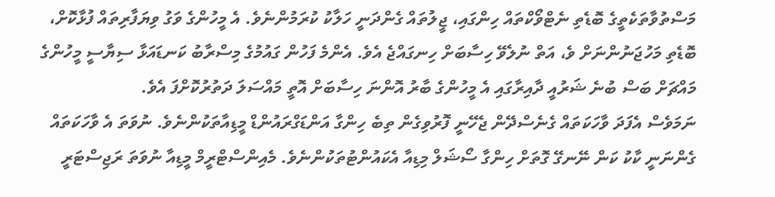މަސްތުވާތަކެތީގެ ބޮޑެތި ނެޓްވޯކްތައް ހިންގައި، ޖީލުތައް ގެންދަނީ ހަލާކު ކުރަމުންނެވެ. އެ މީހުންގެ ވަގު ވިޔަފާރިތައް ފުޅާކޮށް، ބޮޑެތި މަހުޖަނުންނަށް ވެ، އަތް ނުލެވޭ ހިސާބަށް ހިނގައްޖެ އެވެ. އެންމެ ފަހުން ގައުމުގެ މިސްރާބު ކަނޑައަޅާ ސިޔާސީ މީހުންގެ މައްޗަށް ބަސް ބުނެ ޝަރުއީ ދާއިރާގައި އެ މީހުންގެ ބާރު އޮންނަ ހިސާބަށް އޮތީ މައްސަލަ ދަތުރުކޮށްފަ އެވެ.
ނަމަވެސް އެފަދަ ވާހަކަތައް ގެނެސްދޭން ޖެހޭނީ ފޮރުވިގެން ތިބެ ހިންގާ އަންޑަގްރައުންޑް މީޑިއާތަކުންނެވެ. ނުވަތަ އެ ވާހަކަތައް ގެންނަނީ ކާކު ކަން ނޭނގޭ ގޮތަށް ހިންގާ ސޯޝަލް މިޑިއާ އެކައުންޓުތަކުންނެވެ. މެއިންސްޓްރީމް މީޑިއާ ނުވަތަ ރަޖިސްޓަރީ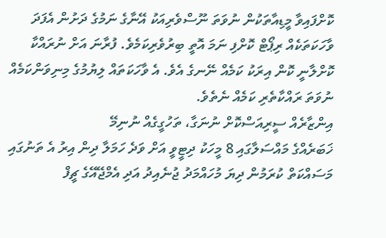ކޮށްފައިވާ މީޑިއާތަކުން ނުވަތަ ނޫސްވެރިއަކު އޭނާގެ ނަމުގެ ދަށުން އެފަދަ ވާހަކަތަކެއް ރިޕޯޓް ކޮށްފި ނަމަ އޮތީ ބިރުވެރިކަމެވެ. ފުރާނަ އަށް ނުރައްކާ ކޮށްލާނީ ކޮން އިރަކު ކަމެއް ނޭނގެ އެވެ. އެ ވާހަކަތައް ލިޔުމުގެ މިނިވަންކަމެއް ނުވަތަ ރައްކާތެރި ކަމެއް ނެތެވެ.
އިންޒާރެއް ސީރިއަސްކޮށް ނުނަގާ، ތަހުގީގެއް ނުނިމޭ
ޚަބަރެއްގެ މައްސަލާގައި 8 މީހަކު ދިޓީވީ އަށް ވަދެ ހަމަލާ ދިން އިރު އެ ތަނުގައި މަސައްކަތް ކުރަމުން ދިޔަ މުހައްމަދު ޖުނެއިދު އަދި އެމްޖޭއޭގެ ޗީފް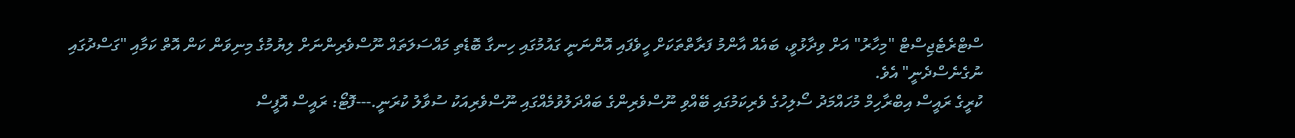ސްޓްރެޓެޖިސްޓް "މިހާރު" އަށް ވިދާޅުވީ، ބައެއް އާންމު ފަރާތްތަކަށް ހީވެފައި އޮންނަނީ ގައުމުގައި ހިނގާ ބޮޑެތި މައްސަލަތައް ނޫސްވެރިންނަށް ލިޔުމުގެ މިނިވަން ކަން އޮތް ކަމާއި "ގަސްދުގައި ނުގެނެސްދެނީ" އެވެ.
ކުރީގެ ރައީސް އިބްރާހިމް މުހައްމަދު ސޯލިހުގެ ވެރިކަމުގައި ބޭއްވި ނޫސްވެރިންގެ ބައްދަލުވުމެއްގައި ނޫސްވެރިއަކު ސުވާލު ކުރަނީ.---ފޮޓޯ: ރައީސް އޮފީސް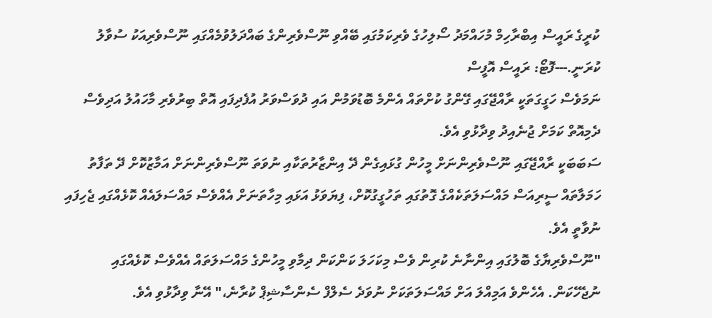ކުރީގެ ރައީސް އިބްރާހިމް މުހައްމަދު ސޯލިހުގެ ވެރިކަމުގައި ބޭއްވި ނޫސްވެރިންގެ ބައްދަލުވުމެއްގައި ނޫސްވެރިއަކު ސުވާލު ކުރަނީ.---ފޮޓޯ: ރައީސް އޮފީސް
ނަމަވެސް ހަގީގަތަކީ ރާއްޖޭގައި ގޭންގު ކުށްތައް އެންމެ ބޮޑުވަމުން އައި ދުވަސްވަރު އުފެދިފައި އޮތް ބިރުވެރި މާހައުލު އަދިވެސް ދެމިއޮތް ކަމަށް ޖުނެއިދު ވިދާޅުވި އެވެ.
ސަބަބަކީ ރާއްޖޭގައި ނޫސްވެރިންނަށް މީހުން ގުޅައިގެން ދޭ އިންޒާރުތަކާއި ނުވަތަ ނޫސްވެރިންނަށް އަމާޒުކޮށް ދޭ ތަފާތު ހަމަލާތައް ސީރިއަސް މައްސަލަތަކެއްގެ ގޮތުގައި ތަހުގީގުކޮށް، ފިޔަވަޅު އަޅައި މިހާތަނަށް އެއްވެސް މައްސަލައެއް ކޮޅެއްގައި ޖެހިފައި ނުވާތީ އެވެ.
"ނޫސްވެރިޔާގެ ބޮލުގައި އިންނާނެ ކުރިން ވެސް މިކަހަލަ ކަންކަން ދިމާވި މީހުންގެ މައްސަލަތައް އެއްވެސް ކޮޅެއްގައި ނުޖެހޭކަން. އެހެންވެ އަމިއްލަ އަށް މައްސަލަތަކަށް ނުވަދެ ސެލްފް ސެންސާޝިޕް ކުރާނެ،" އޭނާ ވިދާޅުވި އެވެ.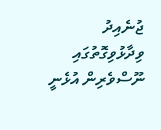ޖުނެއިދު ވިދާޅުވިގޮތުގައި ނޫސްވެރިން އުޅެނީ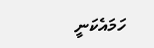ހަމައެކަނީ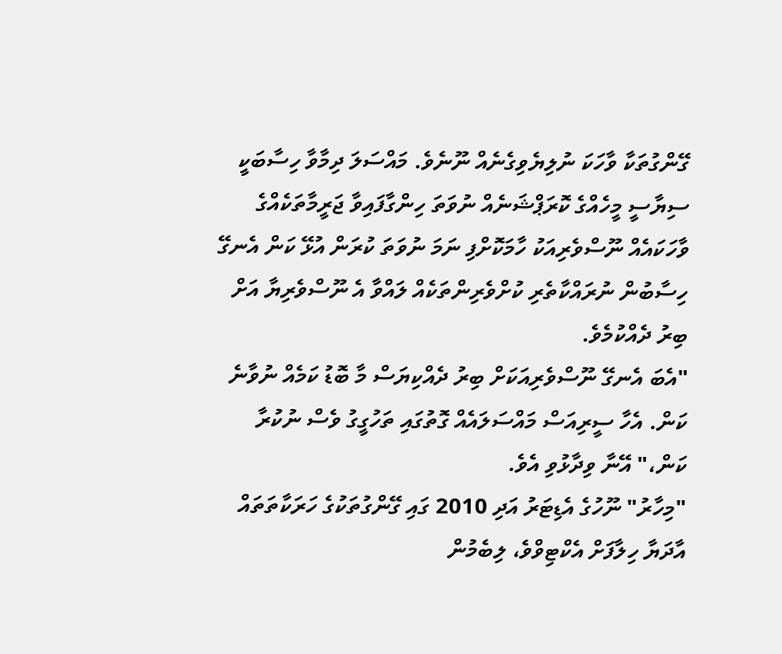ގޭންގުތަކާ ވާހަކަ ނުލިޔެވިގެނެއް ނޫނެވެ. މައްސަލަ ދިމާވާ ހިސާބަކީ ސިޔާސީ މީހެއްގެ ކޮރަޕްޝަނެއް ނުވަތަ ހިންގާފައިވާ ޖަރީމާތަކެއްގެ ވާހަކައެއް ނޫސްވެރިއަކު ހާމަކޮށްފި ނަމަ ނުވަތަ ކުރަން އުޅޭ ކަން އެނގޭ ހިސާބުން ނުރައްކާތެރި ކުށްވެރިންތަކެއް ލައްވާ އެ ނޫސްވެރިޔާ އަށް ބިރު ދެއްކުމެވެ.
"އެބަ އެނގޭ ނޫސްވެރިއަކަށް ބިރު ދެއްކިޔަސް މާ ބޮޑު ކަމެއް ނުވާނެ ކަން. އެހާ ސީރިއަސް މައްސަލައެއް ގޮތުގައި ތަހުގީގު ވެސް ނުކުރާ ކަން،" އޭނާ ވިދާޅުވި އެވެ.
"މިހާރު" ނޫހުގެ އެޑިޓަރު އަދި 2010 ގައި ގޭންގުތަކުގެ ހަރަކާތަތައް އާދަޔާ ހިލާފަށް އެކްޓިވްވެ، ލިބެމުން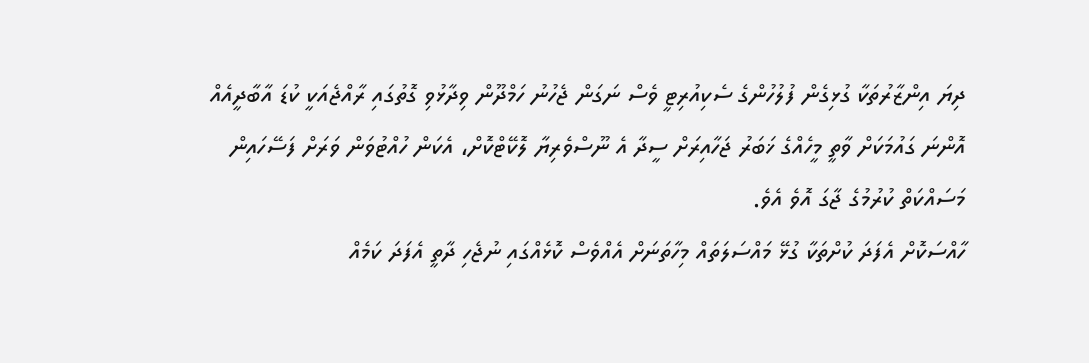ދިޔަ އިންޒާރުތަކާ ގުޅިގެން ފުލުހުންގެ ސެކިއުރިޓީ ވެސް ނަގަން ޖެހުނު ހަމްދޫން ވިދާޅުވި ގޮތުގައި ރާއްޖެއަކީ ކުޑަ އާބާދީއެއް އޮންނަ ގައުމަކަށް ވާތީ މީހެއްގެ ޚަބަރު ޖަހާއިރަށް ސީދާ އެ ނޫސްވެރިޔާ ލޮކޭޓްކޮށް، އެކަން ހުއްޓުވަން ވަރަށް ފަސޭހައިން މަސައްކަތް ކުރުމުގެ ޖާގަ އޮވެ އެވެ.
ހާއްސަކޮށް އެފަދަ ކުށްތަކާ ގުޅޭ މައްސަލަތައް މިހާތަނަށް އެއްވެސް ކޮޅެއްގައި ނުޖެހި ދާތީ އެފަދަ ކަމެއް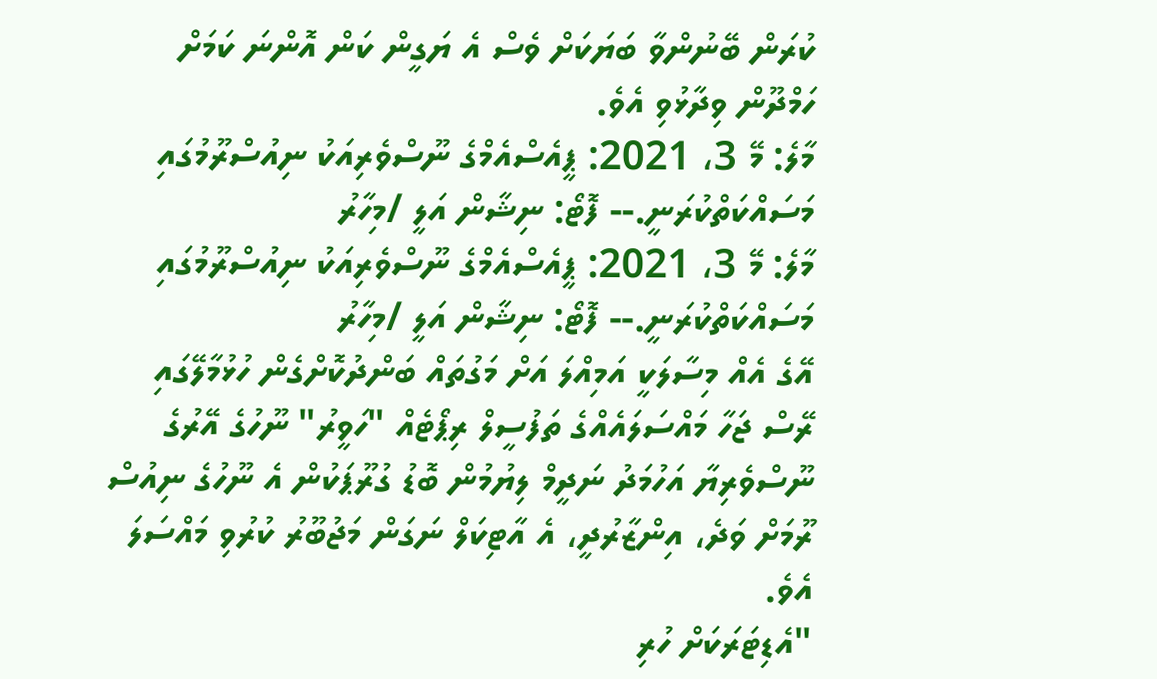ކުރަން ބޭނުންވާ ބަޔަކަށް ވެސް އެ ޔަގީން ކަން އޮންނަ ކަމަށް ހަމްދޫން ވިދާޅުވި އެވެ.
މާލެ: މޭ 3، 2021: ޕީއެސްއެމްގެ ނޫސްވެރިއަކު ނިއުސްރޫމުގައި މަސައްކަތްކުރަނީ.-- ފޮޓޯ: ނިޝާން އަލީ /މިހާރު
މާލެ: މޭ 3، 2021: ޕީއެސްއެމްގެ ނޫސްވެރިއަކު ނިއުސްރޫމުގައި މަސައްކަތްކުރަނީ.-- ފޮޓޯ: ނިޝާން އަލީ /މިހާރު
އޭގެ އެއް މިސާލަކީ އަމިއްލަ އަށް މަގުތައް ބަންދުކޮށްގެން ހުޅުމާލޭގައި ރޭސް ޖަހާ މައްސަލައެއްގެ ތަފުސީލް ރިޕޯޓެއް "ހަވީރު" ނޫހުގެ އޭރުގެ ނޫސްވެރިޔާ އަހުމަދު ނަދީމް ލިޔުމުން ބޮޑު ގުރޫޕަކުން އެ ނޫހުގެ ނިއުސް ރޫމަށް ވަދެ، އިންޒާރުދީ، އެ އާޓިކަލް ނަގަން މަޖުބޫރު ކުރުވި މައްސަލަ އެވެ.
"އެޑިޓަރަކަށް ހުރި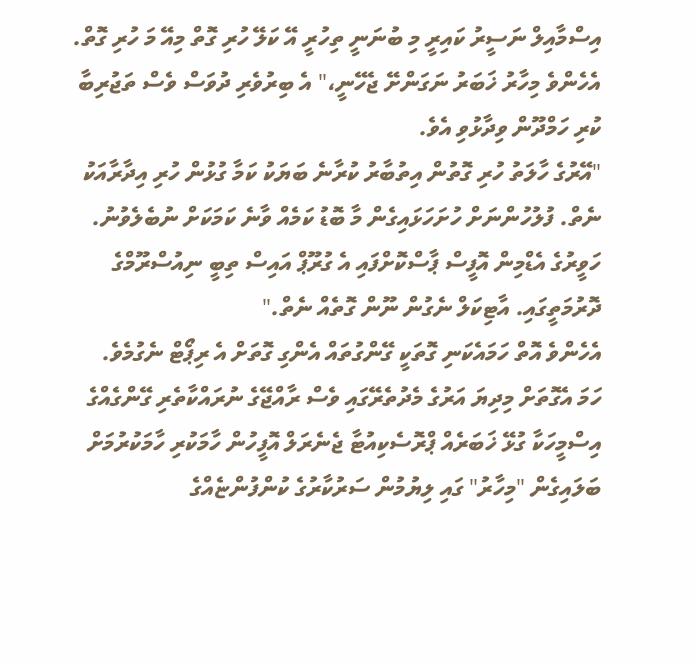އިސްމާއިލް ނަސީރު ކައިރީ މި ބުނަނީ ތިހުރީ އޭ ކަލޭ ހުރި ގޮތް މިއޭ މަ ހުރި ގޮތް. އެހެންވެ މިހާރު ޚަބަރު ނަގަންށޭ ޖެހޭނީ،" އެ ބިރުވެރި ދުވަސް ވެސް ތަޖުރިބާ ކުރި ހަމްދޫން ވިދާޅުވި އެވެ.
"އޭރުގެ ހާލަތު ހުރި ގޮތުން އިތުބާރު ކުރާނެ ބަޔަކު ކަމާ ގުޅުން ހުރި އިދާރާއަކު ނެތް. ފުލުހުންނަށް ހުށަހަޅައިގެން މާ ބޮޑު ކަމެއް ވާނެ ކަމަކަށް ނުބެލެވުނު. ހަވީރުގެ އެޑްމިން އޮފީސް ޕާސްކޮށްފައި އެ ގުރޫޕް އައިސް ތިބީ ނިއުސްރޫމްގެ ދޮރުމަތީގައި. އާޓިކަލް ނެގުން ނޫން ގޮތެއް ނެތް."
އެހެންވެ އޮތް ހަމައެކަނި ގޮތަކީ ގޭންގުތައް އެންގި ގޮތަށް އެ ރިޕޯޓް ނެގުމެވެ.
ހަމަ އެގޮތަށް މިދިޔަ އަރުގެ މެދުތެރޭގައި ވެސް ރާއްޖޭގެ ނުރައްކާތެރި ގޭންގެއްގެ އިސްމީހަކާ ގުޅޭ ޚަބަރެއް ޕްރޮސެކިއުޓާ ޖެނެރަލް އޮފީހުން ހާމަކުރި ހާމަކުރުމަށް ބަލައިގެން "މިހާރު" ގައި ލިޔުމުން ސަރުކާރުގެ ކުންފުންޏެއްގެ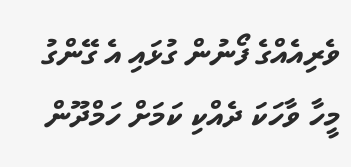ވެރިއެއްގެ ފޯނުން ގުޅައި އެ ގޭންގު މީހާ ވާހަކަ ދެއްކި ކަމަށް ހަމްދޫން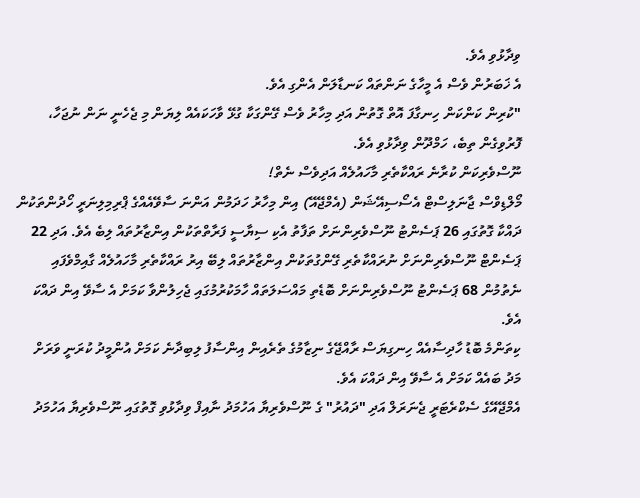ވިދާޅުވި އެވެ.
އެ ޚަބަރުން ވެސް އެ މީހާގެ ނަންތައް ކަނޑާލަން އެންގި އެވެ.
"ކުރިން ކަންކަން ހިނގާފަ އޮތް ގޮތުން އަދި މިހާރު ވެސް ގޭންގަކާ ގުޅޭ ވާހަކައެއް ލިޔަން މި ޖެހެނީ ނަން ނުޖަހާ، ފޮރުވިގެން ތިބެ، ހަމްދޫން ވިދާޅުވި އެވެ.
ނޫސްވެރިކަން ކުރާނެ ރައްކާތެރި މާހައުލެއް އަދިވެސް ނެތް!
މޯލްޑިވްސް ޖާނަލިސްޓް އެސޯސިއޭޝަން (އެމްޖޭއޭ) އިން މިހާރު ހަދަމުން އަންނަ ސާވޭއެއްގެ ޕްރިމިލިނަރީ ހޯދުންތަކުން ދައްކާ ގޮތުގައި 26 ޕަސެންޓު ނޫސްވެރިންނަށް ތަފާތު އެކި ސިޔާސީ ފަރާތްތަކުން އިންޒާރުތައް ލިބެ އެވެ. އަދި 22 ޕަސެންޓް ނޫސްވެރިންނަށް ނުރައްކާތެރި ގޭންގުތަކުން އިންޒާރުތައް ލިބޭ އިރު ރައްކާތެރި މާހައުލެއް ގާއިމްވެފައި ނެތުމުން 68 ޕަސެންޓު ނޫސްވެރިންނަށް ބޮޑެތި މައްސަލަތައް ހާމަކުރުމުގައި ޖެހިލުންވާ ކަމަށް އެ ސާވޭ އިން ދައްކަ އެވެ.
ކިތަންމެ ބޮޑު ހާދިސާއެއް ހިނގިޔަސް ރާއްޖޭގެ ނިޒާމުގެ ތެރެއިން އިންސާފު ލިބިދާނެ ކަމަށް އުންމީދު ކުރަނީ ވަރަށް މަދު ބައެއް ކަމަށް އެ ސާވޭ އިން ދައްކަ އެވެ.
އެމްޖޭއޭގެ ސެކްރެޓަރީ ޖެނަރަލް އަދި "ދައުރު" ގެ ނޫސްވެރިޔާ އަހުމަދު ނާއިފް ވިދާޅުވި ގޮތުގައި ނޫސްވެރިޔާ އަހުމަދު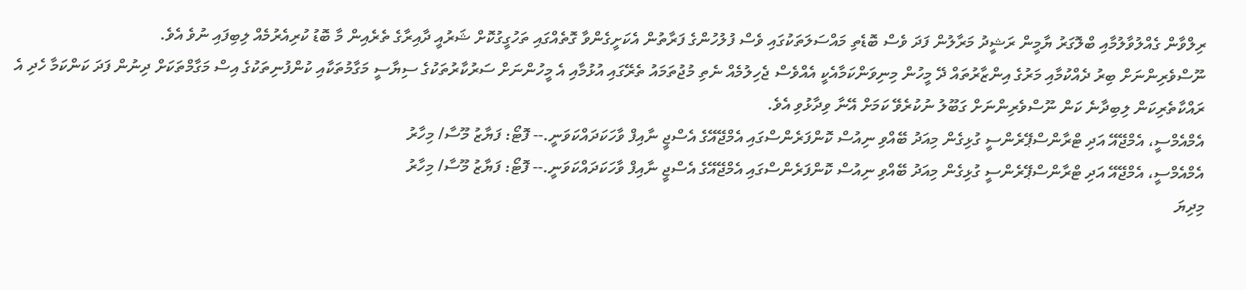ރިލްވާން ގެއްލުވާލުމާއި ބްލޮގަރު ޔާމީން ރަޝީދު މަރާލުން ފަދަ ވެސް ބޮޑެތި މައްސަލަތަކުގައި ވެސް ފުލުހުންގެ ފަރާތުން އެކަށީގެންވާ ގޮތެއްގައި ތަހުގީގުކޮށް ޝަރުއީ ދާއިރާގެ ތެރެއިން މާ ބޮޑު ކުރިއެރުމެއް ލިބިފައި ނުވެ އެވެ.
ނޫސްވެރިންނަށް ބިރު ދެއްކުމާއި މަރުގެ އިންޒާރުތައް ދޭ މީހުން މިނިވަންކަމާއެކީ އެއްވެސް ޖެހިލުމެއް ނެތި މުޖުތަމައު ތެރޭގައި އުޅުމާއި އެ މީހުންނަށް ސަރުކާރުތަކުގެ ސިޔާސީ މަގާމުތަކާއި ކުންފުނިތަކުގެ އިސް މަގާމްތަކަށް ދިނުން ފަދަ ކަންކަމާ ހެދި އެ ރައްކާތެރިކަން ލިބިދާނެ ކަން ނޫސްވެރިންނަށް ގަބޫލު ނުކުރެވޭ ކަމަށް އޭނާ ވިދާޅުވި އެވެ.
އެމްއެމްސީ، އެމްޖޭއޭ އަދި ޓްރާންސްޕޭރެންސީ ގުޅިގެން މިއަދު ބޭއްވި ނިއުސް ކޮންފަރެންސްގައި އެމްޖޭއޭގެ އެސްޖީ ނާއިފް ވާހަކަދައްކަވަނީ.-- ފޮޓޯ: ފަޔާޒު މޫސާ/ މިހާރު
އެމްއެމްސީ، އެމްޖޭއޭ އަދި ޓްރާންސްޕޭރެންސީ ގުޅިގެން މިއަދު ބޭއްވި ނިއުސް ކޮންފަރެންސްގައި އެމްޖޭއޭގެ އެސްޖީ ނާއިފް ވާހަކަދައްކަވަނީ.-- ފޮޓޯ: ފަޔާޒު މޫސާ/ މިހާރު
މިދިޔަ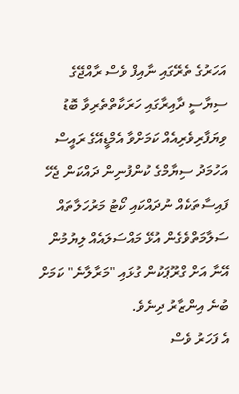އަހަރުގެ ތެރޭގައި ނާއިފް ވެސް ރާއްޖޭގެ ސިޔާސީ ދާއިރާގައި ހަރަކާތްތެރިވާ ބޮޑު ވިޔަފާރިވެރިއެއް ކަމަށްވާ އެމްޑީއޭގެ ރައީސް އަހުމަދު ސިޔާމްގެ ކުންފުނިން ދައްކަން ޖެހޭ ފައިސާތަކެއް ނުދައްކައި ކޯޓު މަރުހަލާތައް ސަލާމަތްވެގެން އުޅޭ މައްސަލައެއް ލިޔުމުން އޭނާ އަށް ގްރޫޕަކުން ގުޅައި "މަރާލާނެ" ކަމަށް ބުނެ އިންޒާރު ދިނެވެ.
އެ ފަހަރު ވެސް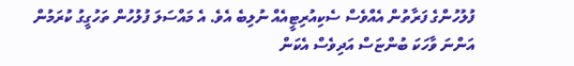ފުލުހުންގެ ފަރާތުން އެއްވެސް ސެކިއުރިޓީއެއް ނުލިބެ އެވެ. އެ މައްސަލަ ފުލުހުން ތަހުގީގު ކުރަމުން އަންނަ ވާހަކަ ބުންޏަސް އަދިވެސް އެކަން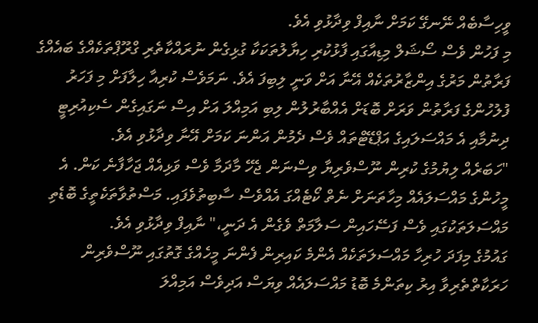ވީހިސާބެއް ނޭނގޭ ކަމަށް ނާއިފް ވިދާޅުވި އެވެ.
މި ފަހުން ވެސް ސޯޝަލް މިޑިއާގައި ފާޅުކުރި ހިޔާލުތަކަކާ ގުޅިގެން ނުރައްކާތެރި ގްރޫޕްތަކެއްގެ ބައެއްގެ ފަރާތުން މަރުގެ އިންޒާރުތަކެއް އޭނާ އަށް ވަނީ ލިބިފަ އެވެ. ނަމަވެސް ކުރިއާ ހިލާފަށް މި ފަހަރު ފުލުހުންގެ ފަރާތުން ވަރަށް ބޮޑަށް އެއްބާރުލުން ލިބި އަމިއްލަ އަށް އިސް ނަގައިގެން ސެކިއުރިޓީ ދިނުމާއި އެ މައްސަލައިގެ އަޕްޑޭޓްތައް ވެސް ދެމުން އަންނަ ކަމަށް އޭނާ ވިދާޅުވި އެވެ.
"ހަބަރެއް ލިޔުމުގެ ކުރިން ނޫސްވެރިޔާ ވިސްނަން ޖެހޭ މާދަމާ ވެސް ވަޅިއެއް ޖަހާފާނެ ކަން. އެ މީހުންގެ މައްސަލައެއް މިހާތަނަށް ނެތް ކޯޓެއްގަ އެއްވެސް ސާބިތުވެފައި. މަސްތުވާތަކެތީގެ ބޮޑެތި މައްސަލަތަކުގައި ވެސް ފަސޭހައިން ސަލާމަތް ވެގެން އެ ދަނީ،" ނާއިފް ވިދާޅުވި އެވެ.
ގައުމުގެ މިފަދަ ހުރިހާ މައްސަލަތަކެއް އެންމެ ކައިރިން ފެންނަ މީހެއްގެ ގޮތުގައި ނޫސްވެރިން ހަރަކާތްތެރިވާ އިރު ކިތަންމެ ބޮޑު މައްސަލައެއް ވިޔަސް އަދިވެސް އަމިއްލަ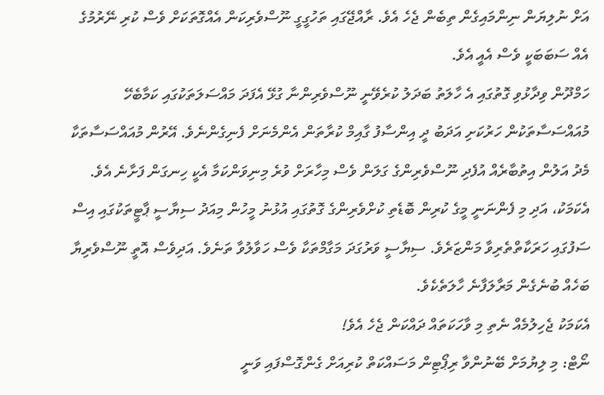އަށް ނުލިޔަން ނިންމައިގެން ތިބެން ޖެހެ އެވެ. ރާއްޖޭގައި ތަހުގީގީ ނޫސްވެރިކަން އެއްގޮތަކަށް ވެސް ކުރި ނޭރުމުގެ އެއް ސަބަބަކީ ވެސް އެއީ އެވެ.
ހަމްދޫން ވިދާޅުވި ގޮތުގައި އެ ހާލަތު ބަދަލު ކުރެވޭނީ ނޫސްވެރިންނާ ގުޅޭ އެފަދަ މައްސަލަތަކުގައި ކަމާބެހޭ މުއައްސަސާތަކުން ހަރުކަށި އަދަބު ދީ އިންސާފު ގާއިމް ކުރާތަން އެންމެނަށް ފެނިގެންނެވެ. އޭރުން މުއައްސަސާތަކާ މެދު އަލުން އިތުބާރެއް އުފެދި ނޫސްވެރިންގެ ގަލަން ވެސް މިހާރަށް ވުރެ މިނިވަންކަމާ އެކީ ހިނގަން ފަށާނެ އެވެ.
އެކަމަކު، އަދި މި ފެންނަނީ މީގެ ކުރިން ބޮޑެތި ކުށްވެރިންގެ ގޮތުގައި އުޅުނު މީހުން މިއަދު ސިޔާސީ ޕާޓީތަކުގައި އިސް ސަފުގައި ހަރަކާތްތެރިވާ މަންޒަރެވެ. ސިޔާސީ ވަރުގަދަ މަގާމްތަކާ ވެސް ހަވާލުވާ ތަނެވެ. އަދިވެސް އޮތީ ނޫސްވެރިޔާ ބަހެއް ބުނެގެން މަރާލަފާނެ ހާލަތެކެވެ.
އެކަމަކު ޖެހިލުމެއް ނެތި މި ވާހަކަތައް ދައްކަން ޖެހެ އެވެ!
ނޯޓް: މި ލިޔުމަށް ބޭނުންވާ ރިޕޯޓިން މަސައްކަތް ކުރިއަށް ގެންގޮސްފައި ވަނީ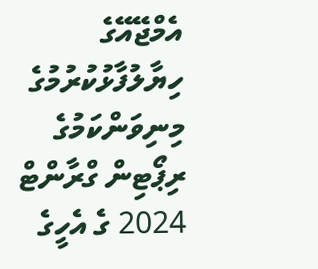އެމްޖޭއޭގެ ހިޔާލުފާޅުކުރުމުގެ މިނިވަންކަމުގެ ރިޕޯޓިން ގްރާންޓް 2024 ގެ އެހީގެ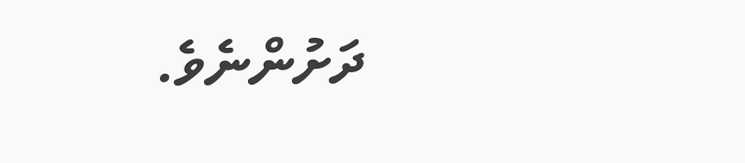ދަށުންނެވެ.